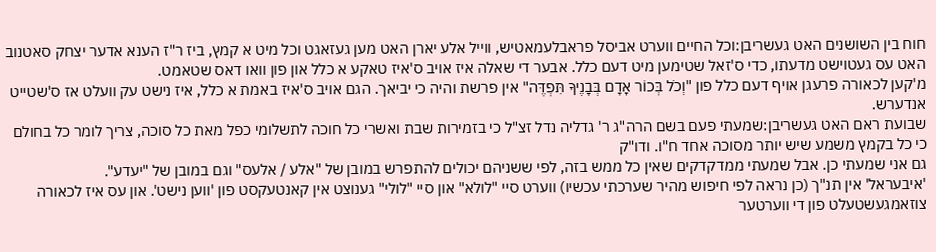חוח בין השושנים האט געשריבן:וכל החיים ווערט אביסל פראבלעמאטיש, ווייל אלע יארן האט מען געזאגט וכל מיט א קמץ, ביז ר"ז הענא אדער יצחק סאטנוב האט עס געטוישט מדעתו, כדי ס'זאל שטימען מיט דעם כלל. אבער די שאלה איז אויב ס'איז טאקע א כלל און פון וואו דאס שטאמט.
מ'קען לכאורה פרעגן אויף דעם כלל פון "וְכֹל בְּכוֹר אָדָם בְּבָנֶיךָ תִּפְדֶּה" אין פרשת והיה כי יביאך. הגם אויב ס'איז באמת א כלל, איז נישט עק וועלט אז ס'שטייט אנדערש.
שבועת ראם האט געשריבן:שמעתי פעם בשם הרה"ג ר' גדליה נדל זצ"ל כי בזמירות שבת ואשרי כל חוכה לתשלומי כפל מאת כל סוכה, צריך לומר כל בחולם כי כל בקמץ משמע שיש יותר מסוכה אחד ח"ו. ודו"ק
גם אני שמעתי כן. אבל שמעתי ממדקדקים שאין כל ממש בזה, לפי ששניהם יכולים להתפרש במובן של "אלע / אלעס" וגם במובן של "יעדע".
'איבעראל' אין תנ"ך (כן נראה לפי חיפוש מהיר שערכתי עכשיו) ווערט סיי "לולא" און סיי "לולי" גענוצט אין קאנטעקסט פון 'ווען נישט'. און עס איז לכאורה צוזאמגעשטעלט פון די ווערטער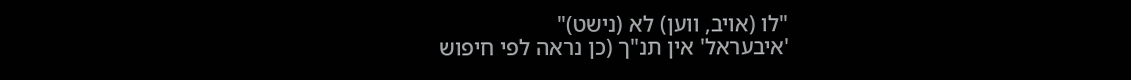"לו (אויב, ווען) לא (נישט)"
'איבעראל' אין תנ"ך (כן נראה לפי חיפוש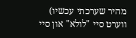מהיר שערכתי עכשיו) ווערט סיי "לולא" און סיי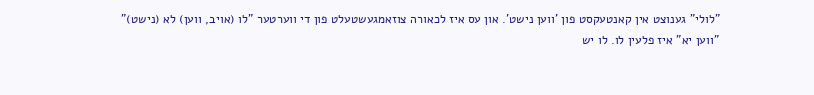"לולי" גענוצט אין קאנטעקסט פון 'ווען נישט'. און עס איז לכאורה צוזאמגעשטעלט פון די ווערטער "לו (אויב, ווען) לא (נישט)"
"ווען יא" איז פלעין לו. לו יש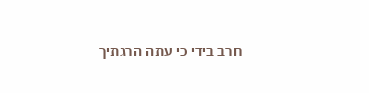חרב בידי כי עתה הרגתיך